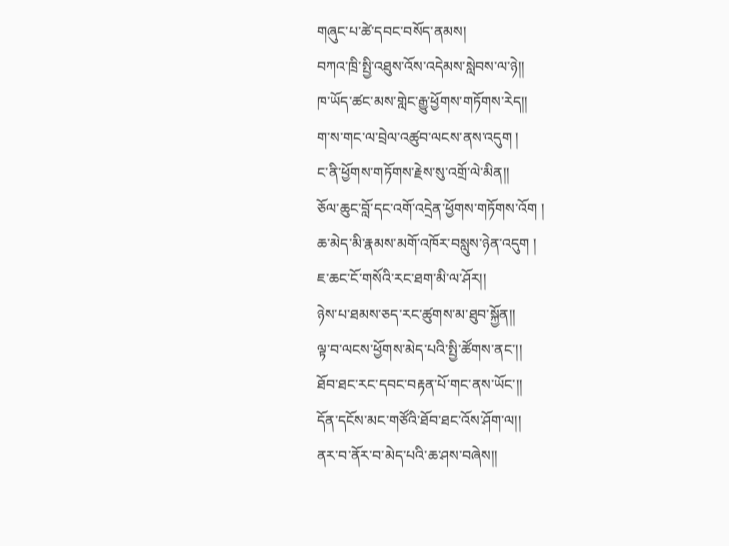གཞུང་པ་ཚེ་དབང་བསོད་ནམས།
བཀའ་ཁྲི་སྤྱི་འཐུས་འོས་འདེམས་སླེབས་ལ་ཉེ།།
ཁ་ཡོད་ཚང་མས་གླེང་རྒྱུ་ཕྱོགས་གཏོགས་རེད།།
ག་ས་གང་ལ་བྲེལ་འཚུབ་ལངས་ནས་འདུག །
ང་ནི་ཕྱོགས་གཏོགས་རྗེས་སུ་འགྲོ་ལེ་མིན།།
ཅོལ་ཆུང་བློ་དང་འགོ་འདྲེན་ཕྱོགས་གཏོགས་འོག །
ཆ་མེད་མི་རྣམས་མགོ་འཁོར་བསླུས་ཉེན་འདུག །
ཇ་ཆང་ངོ་གསོའི་རང་ཐག་མི་ལ་ཤོར།།
ཉེས་པ་ཐམས་ཅད་རང་ཚུགས་མ་ཐུབ་སྐྱོན།།
ལྟ་བ་ལངས་ཕྱོགས་མེད་པའི་སྤྱི་ཚོགས་ནང་།།
ཐོབ་ཐང་རང་དབང་བརྟན་པོ་གང་ནས་ཡོང་།།
དོན་དངོས་མང་གཙོའི་ཐོབ་ཐང་འོས་ཤོག་ལ།།
ནར་བ་ནོར་བ་མེད་པའི་ཆ་ཤས་བཞེས།།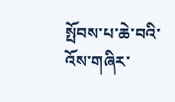སྤོབས་པ་ཆེ་བའི་འོས་གཞིར་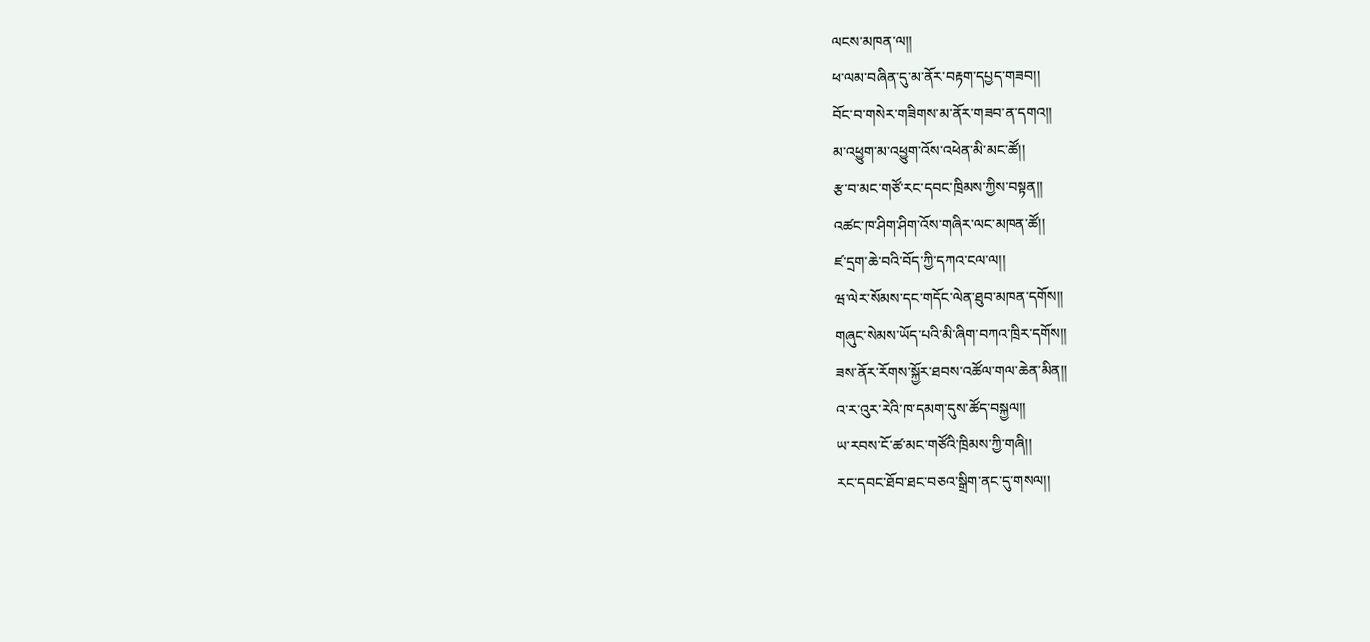ལངས་མཁན་ལ།།
ཕ་ལམ་བཞིན་དུ་མ་ནོར་བརྟག་དཔྱད་གཟབ།།
བོང་བ་གསེར་གཟིགས་མ་ནོར་གཟབ་ན་དགའ།།
མ་འཕྱུག་མ་འཕྱུག་འོས་འཕེན་མི་མང་ཚོ།།
རྩ་བ་མང་གཙོ་རང་དབང་ཁྲིམས་ཀྱིས་བསྟན།།
འཚང་ཁ་ཤིག་ཤིག་འོས་གཞིར་ལང་མཁན་ཚོ།།
ཛ་དྲག་ཆེ་བའི་བོད་ཀྱི་དཀའ་ངལ་ལ།།
ཝ་ལེར་སོམས་དང་གདོང་ལེན་ཐུབ་མཁན་དགོས།།
གཞུང་སེམས་ཡོད་པའི་མི་ཞིག་བཀའ་ཁྲིར་དགོས།།
ཟས་ནོར་རོགས་སྐྱོར་ཐབས་འཚོལ་གལ་ཆེན་མིན།།
འ་ར་འུར་རེའི་ཁ་དམག་དུས་ཚོད་བསྐྱལ།།
ཡ་རབས་ངོ་ཚ་མང་གཙོའི་ཁྲིམས་ཀྱི་གཞི།།
རང་དབང་ཐོབ་ཐང་བཅའ་སྒྲིག་ནང་དུ་གསལ།།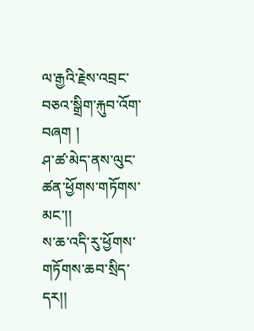ལ་རྒྱའི་རྗེས་འབྲང་བཅའ་སྒྲིག་རྐུབ་འོག་བཞག །
ཤ་ཚ་མེད་ནས་ལུང་ཚན་ཕྱོགས་གཏོགས་མང་།།
ས་ཆ་འདི་རུ་ཕྱོགས་གཏོགས་ཆབ་སྲིད་དར།།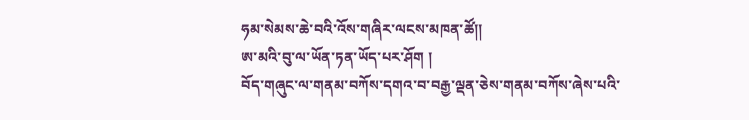ཧམ་སེམས་ཆེ་བའི་འོས་གཞིར་ལངས་མཁན་ཚོ།།
ཨ་མའི་བུ་ལ་ཡོན་ཏན་ཡོད་པར་ཤོག །
བོད་གཞུང་ལ་གནམ་བཀོས་དགའ་བ་བརྒྱ་ལྡན་ཅེས་གནམ་བཀོས་ཞེས་པའི་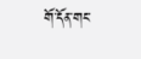གོ་དོན་གང་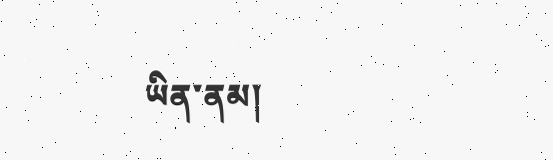ཡིན་ནམ།